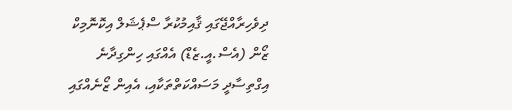ދިވެހިރާއްޖޭގައި ޤާއިމުކުރާ ސްޕެޝަލް އިކޮނޮމިކް ޒޯން (އެސް.އީ.ޒެޑް) އެއްގައި ހިންގިދާނެ އިގްތިސާދީ މަސައްކަތްތަކާއި، އެއިން ޒޯނެއްގައި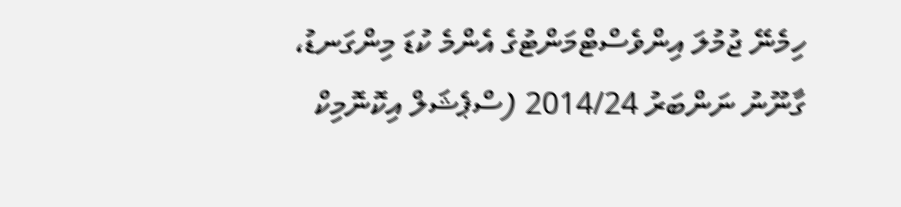ހިމެނޭ ޖުމުލަ އިންވެސްޓްމަންޓުގެ އެންމެ ކުޑަ މިންގަނޑު، ގާނޫނު ނަންބަރު 2014/24 (ސްޕެޝަލް އިކޮނޮމިކް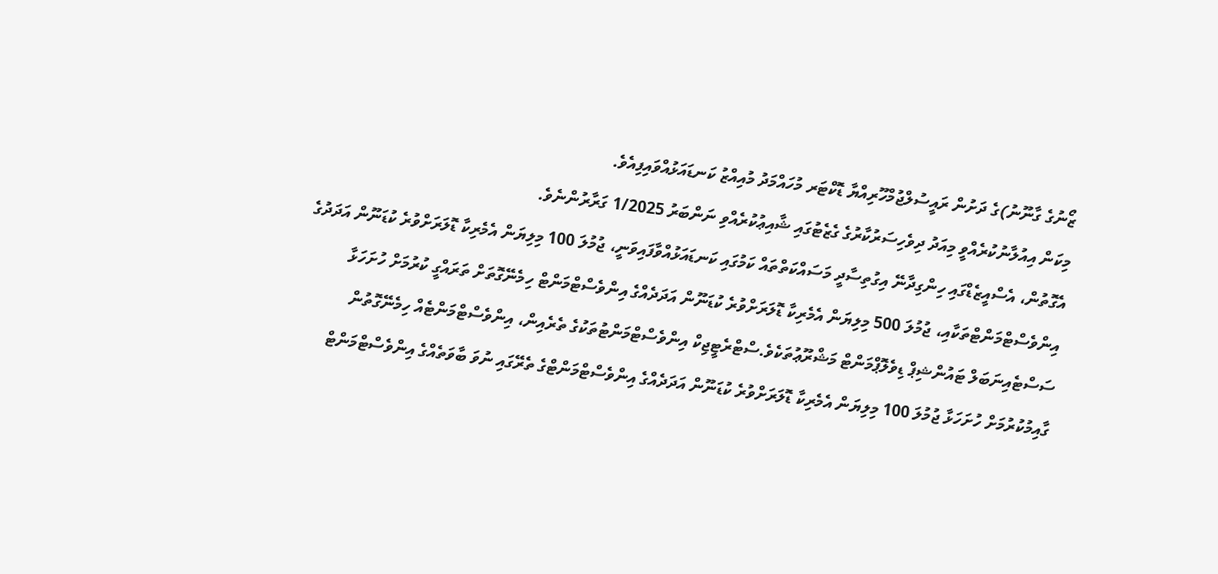ޒޯނުގެ ގާނޫނު)ގެ ދަށުން ރައީސުލްޖުމްހޫރިއްޔާ ޑޮކްޓަރ މުހައްމަދު މުއިއްޒު ކަނޑައަޅުއްވައިފިއެވެ.
މިކަން އިއުލާނުކުރެއްވީ މިއަދު ދިވެހިސަރުކާރުގެ ގެޒެޓުގައި ޝާއިޢުކުރެއްވި ނަންބަރު 1/2025 ގަރާރުންނެވެ.
އެގޮތުން، އެސްއީޒެޑްގައި ހިންގިދާނޭ އިގުތިސާދީ މަސައްކަތްތައް ކަމުގައި ކަނޑައަޅުއްވާފައިވަނީ، ޖުމުލަ 100 މިލިޔަން އެމެރިކާ ޑޮލަރަށްވުރެ ކުޑަނޫން އަދަދުގެ އިންވެސްޓްމަންޓްތަކާއި، ޖުމުލަ 500 މިލިޔަން އެމެރިކާ ޑޮލަރަށްވުރެ ކުޑަނޫން އަދަދެއްގެ އިންވެސްޓްމަންޓް ހިމެނޭގޮތަށް ތަރައްގީ ކުރުމަށް ހުށަހަޅާ ސަސްޓެއިނަބަލް ޓައުންޝިޕް ޑިވެލޮޕްމަންޓް މަޝްރޫޢުތަކެވެ.ސްޓްރެޓީޖިކް އިންވެސްޓްމަންޓުތަކުގެ ތެރެއިން، އިންވެސްޓްމަންޓެއް ހިމެނޭގޮތުން ގާއިމުކުރުމަށް ހުށަހަޅާ ޖުމުލަ 100 މިލިޔަން އެމެރިކާ ޑޮލަރަށްވުރެ ކުޑަނޫން އަދަދެއްގެ އިންވެސްޓްމަންޓްގެ ތެރޭގައި ނުވަ ބާވަތެއްގެ އިންވެސްޓްމަންޓް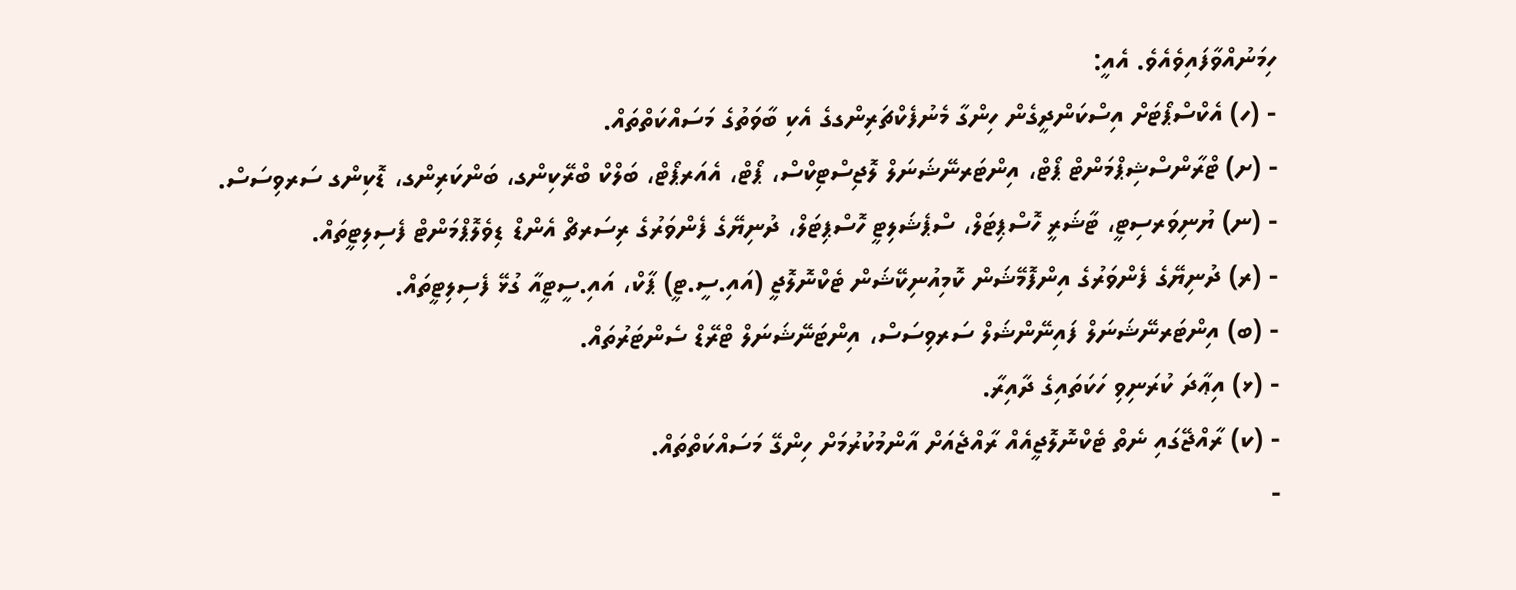ހިމަނުއްވާފައިވެއެވެ. އެއީ:
- (ހ) އެކްސްޕޯޓަށް އިސްކަންދީގެން ހިންގާ މެނުފެކްޗަރިންގގެ އެކި ބާވަތުގެ މަސައްކަތްތައް.
- (ށ) ޓްރާންސްޝިޕްމަންޓް ޕޯޓް، އިންޓަރނޭޝަނަލް ލޮޖިސްޓިކްސް، ޕޯޓް، އެއަރޕޯޓް، ބަލްކް ބްރޭކިންގ، ބަންކަރިންގ، ޑޮކިންގ ސަރވިސަސް.
- (ނ) ޔުނިވަރސިޓީ، ޓާޝަރީ ހޮސްޕިޓަލް، ސްޕެޝަލިޓީ ހޮސްޕިޓަލް، ދުނިޔޭގެ ފެންވަރުގެ ރިސަރޗް އެންޑް ޑިވެލޮޕްމަންޓް ފެސިލިޓީތައް.
- (ރ) ދުނިޔޭގެ ފެންވަރުގެ އިންފޮމޭޝަން ކޮމިއުނިކޭޝަން ޓެކްނޮލޮޖީ (އައި.ސީ.ޓީ) ޕާކް، އައި.ސީޓީއާ ގުޅޭ ފެސިލިޓީތައް.
- (ބ) އިންޓަރނޭޝަނަލް ފައިނޭންޝަލް ސަރވިސަސް، އިންޓަނޭޝަނަލް ޓްރޭޑް ސެންޓަރުތައް.
- (ޅ) އިޢާދަ ކުރަނިވި ހަކަތައިގެ ދާއިރާ.
- (ކ) ރާއްޖޭގައި ނެތް ޓެކްނޮލޮޖީއެއް ރާއްޖެއަށް އާންމުކުރުމަށް ހިންގޭ މަސައްކަތްތައް.
-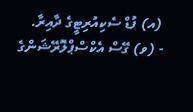(އ) ފުޑް ސެކިއުރިޓީގެ ދާއިރާ.
- (ވ) ގޭސް އެކްސްޕްލޮރޭޝަންގެ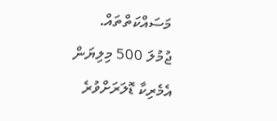މަސައްކަތްތައް.
ޖުމުލަ 500 މިލިޔަން އެމެރިކާ ޑޮލަރަށްވުރެ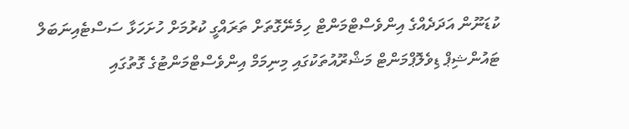ކުޑަނޫން އަދަދެއްގެ އިންވެސްޓްމަންޓް ހިމެނޭގޮތަށް ތަރައްގީ ކުރުމަށް ހުށަހަޅާ ސަސްޓެއިނަބަލް ޓައުންޝިޕް ޑިވެލޮޕްމަންޓް މަޝްރޫއުތަކުގައި މިނިމަމް އިންވެސްޓްމަންޓުގެ ގޮތުގައި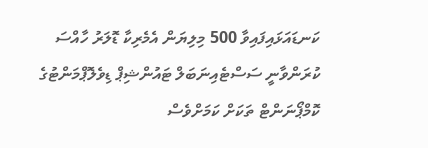ކަނޑައަޅައިފައިވާ 500 މިލިޔަން އެމެރިކާ ޑޮލަރު ހާއްސަ ކުރަންވާނީ ސަސްޓެއިނަބަލް ޓައުންޝިޕް ޑިވެލޮޕްމަންޓުގެ ކޮމްޕޯނަންޓް ތަކަށް ކަމަށްވެސް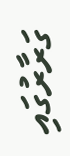ގަރާރުގައި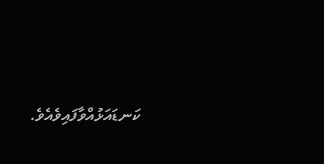ކަނޑައަޅުއްވާފައިވެއެވެ.